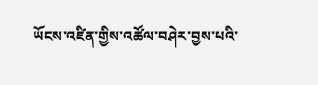ཡོངས་འཛིན་གྱིས་འཚོལ་བཤེར་བྱས་པའི་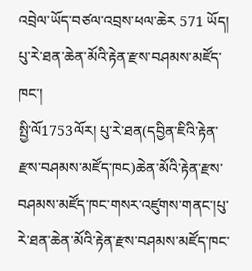འབྲེལ་ཡོད་བཙལ་འབྲས་ཕལ་ཆེར 571 ཡོད།
པུ་རེ་ཐན་ཆེན་མོའི་རྟེན་རྫས་བཤམས་མཛོད་ཁང་།
སྤྱི་ལོ1753ལོར། པུ་རེ་ཐན(དབྱིན་ཇིའི་རྟེན་རྫས་བཤམས་མཛོད་ཁང)ཆེན་མོའི་རྟེན་རྫས་བཤམས་མཛོད་ཁང་གསར་འཛུགས་གནང་།པུ་རེ་ཐན་ཆེན་མོའི་རྟེན་རྫས་བཤམས་མཛོད་ཁང་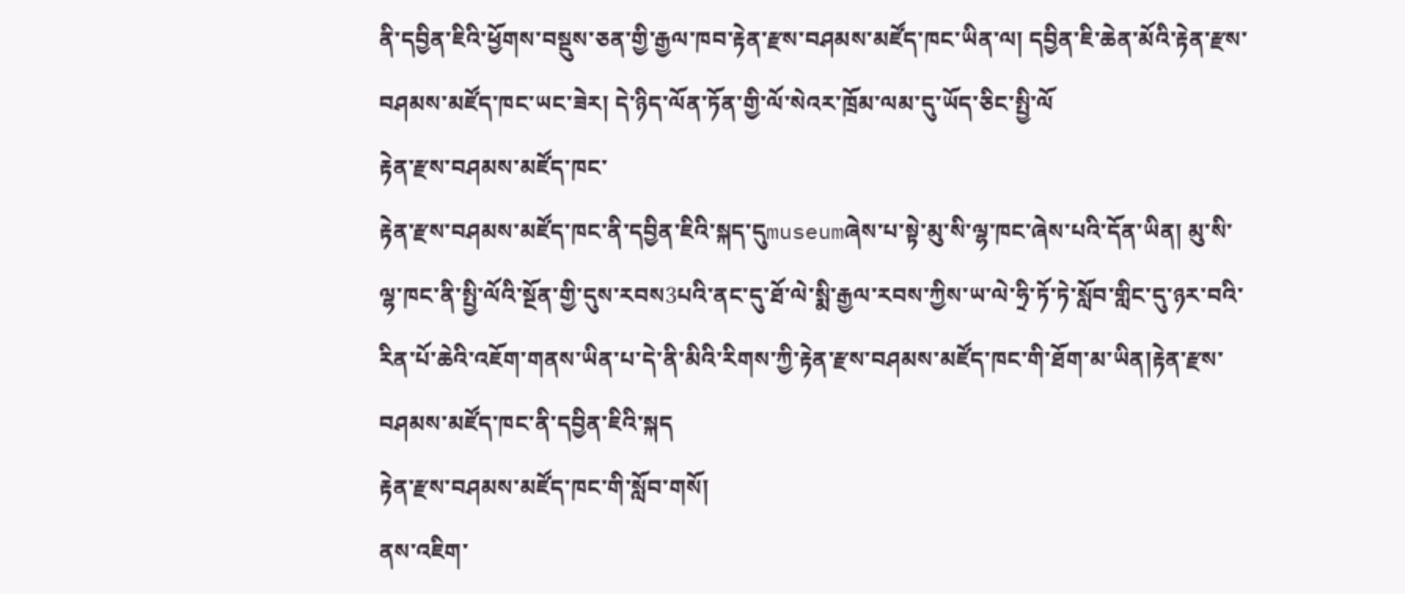ནི་དབྱིན་ཇིའི་ཕྱོགས་བསྡུས་ཅན་གྱི་རྒྱལ་ཁབ་རྟེན་རྫས་བཤམས་མཛོད་ཁང་ཡིན་ལ། དབྱིན་ཇི་ཆེན་མོའི་རྟེན་རྫས་བཤམས་མཛོད་ཁང་ཡང་ཟེར། དེ་ཉིད་ལོན་ཏོན་གྱི་ལོ་སེའར་ཁྲོམ་ལམ་དུ་ཡོད་ཅིང་སྤྱི་ལོ
རྟེན་རྫས་བཤམས་མཛོད་ཁང་
རྟེན་རྫས་བཤམས་མཛོད་ཁང་ནི་དབྱིན་ཇིའི་སྐད་དུmuseumཞེས་པ་སྟེ་མུ་སི་ལྷ་ཁང་ཞེས་པའི་དོན་ཡིན། མུ་སི་ལྷ་ཁང་ནི་སྤྱི་ལོའི་སྔོན་གྱི་དུས་རབས3པའི་ནང་དུ་ཐོ་ལེ་སྨི་རྒྱལ་རབས་ཀྱིས་ཡ་ལེ་ཧྲི་ཏོ་ཏེ་སློབ་གླིང་དུ་ཉར་བའི་རིན་པོ་ཆེའི་འཇོག་གནས་ཡིན་པ་དེ་ནི་མིའི་རིགས་ཀྱི་རྟེན་རྫས་བཤམས་མཛོད་ཁང་གི་ཐོག་མ་ཡིན།རྟེན་རྫས་བཤམས་མཛོད་ཁང་ནི་དབྱིན་ཇིའི་སྐད
རྟེན་རྫས་བཤམས་མཛོད་ཁང་གི་སློབ་གསོ།
ནས་འཇིག་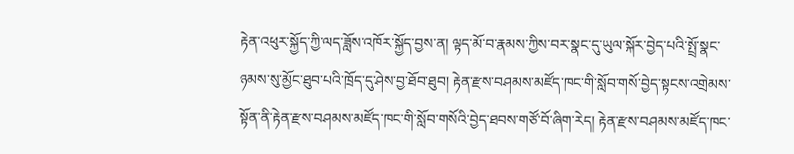རྟེན་འཕུར་སྐྱོད་ཀྱི་ལད་ཟློས་འཁོར་སྐྱོད་བྱས་ན། ལྟད་མོ་བ་རྣམས་ཀྱིས་བར་སྣང་དུ་ཡུལ་སྐོར་བྱེད་པའི་སྤྲོ་སྣང་ཉམས་སུ་མྱོང་ཐུབ་པའི་ཁྲོད་དུ་ཤེས་བྱ་ཐོབ་ཐུབ། རྟེན་རྫས་བཤམས་མཛོད་ཁང་གི་སློབ་གསོ་བྱེད་སྟངས་འགྲེམས་སྟོན་ནི་རྟེན་རྫས་བཤམས་མཛོད་ཁང་གི་སློབ་གསོའི་བྱེད་ཐབས་གཙོ་བོ་ཞིག་རེད། རྟེན་རྫས་བཤམས་མཛོད་ཁང་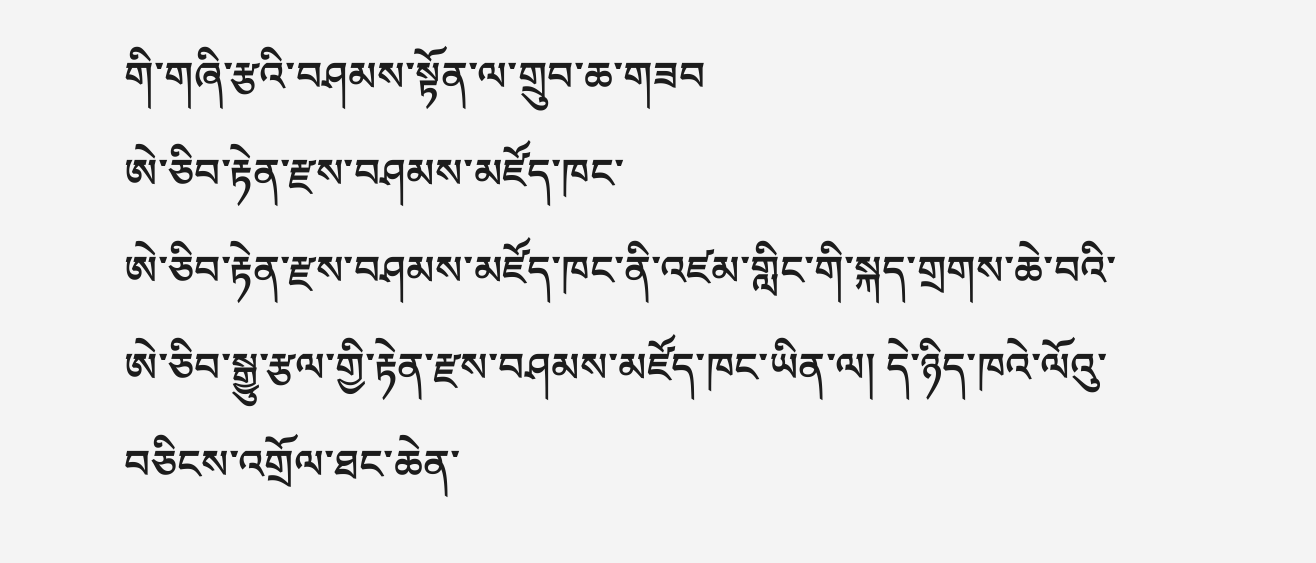གི་གཞི་རྩའི་བཤམས་སྟོན་ལ་གྲུབ་ཆ་གཟབ
ཨེ་ཅིབ་རྟེན་རྫས་བཤམས་མཛོད་ཁང་
ཨེ་ཅིབ་རྟེན་རྫས་བཤམས་མཛོད་ཁང་ནི་འཛམ་གླིང་གི་སྐད་གྲགས་ཆེ་བའི་ཨེ་ཅིབ་སྒྱུ་རྩལ་གྱི་རྟེན་རྫས་བཤམས་མཛོད་ཁང་ཡིན་ལ། དེ་ཉིད་ཁའེ་ལོའུ་བཅིངས་འགྲོལ་ཐང་ཆེན་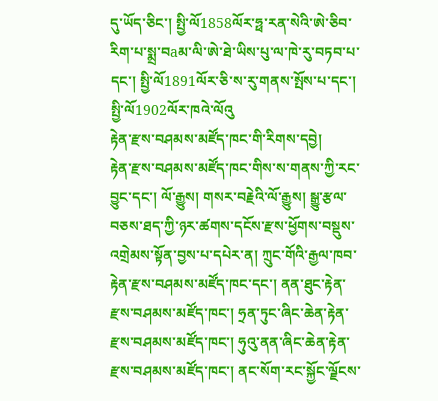དུ་ཡོད་ཅིང་། སྤྱི་ལོ1858ལོར་ཧྥ་རན་སེའི་ཨེ་ཅིབ་རིག་པ་སྨྲ་བaམ་ལི་ཨེ་ཐེ་ཡིས་པུ་ལ་ཁེ་རུ་བཏབ་པ་དང་། སྤྱི་ལོ1891ལོར་ཅི་ས་རུ་གནས་སྤོས་པ་དང་། སྤྱི་ལོ1902ལོར་ཁའེ་ལོའུ
རྟེན་རྫས་བཤམས་མཛོད་ཁང་གི་རིགས་དབྱེ།
རྟེན་རྫས་བཤམས་མཛོད་ཁང་གིས་ས་གནས་ཀྱི་རང་བྱུང་དང་། ལོ་རྒྱུས། གསར་བརྗེའི་ལོ་རྒྱུས། སྒྱུ་རྩལ་བཅས་ཐད་ཀྱི་ཉར་ཚགས་དངོས་རྫས་ཕྱོགས་བསྡུས་འགྲེམས་སྟོན་བྱས་པ་དཔེར་ན། ཀྲུང་གོའི་རྒྱལ་ཁབ་རྟེན་རྫས་བཤམས་མཛོད་ཁང་དང་། ནན་ཐུང་རྟེན་རྫས་བཤམས་མཛོད་ཁང་། ཧྲན་ཏུང་ཞིང་ཆེན་རྟེན་རྫས་བཤམས་མཛོད་ཁང་། ཧུའུ་ནན་ཞིང་ཆེན་རྟེན་རྫས་བཤམས་མཛོད་ཁང་། ནང་སོག་རང་སྐྱོང་ལྗོངས་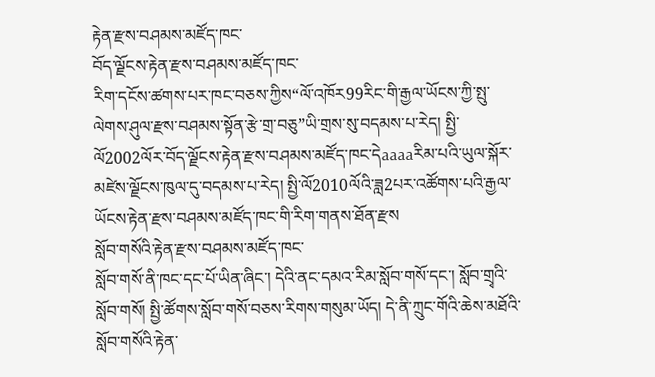རྟེན་རྫས་བཤམས་མཛོད་ཁང་
བོད་ལྗོངས་རྟེན་རྫས་བཤམས་མཛོད་ཁང་
རིག་དངོས་ཚགས་པར་ཁང་བཅས་ཀྱིས“ལོ་འཁོར99རིང་གི་རྒྱལ་ཡོངས་ཀྱི་སྤུ་ལེགས་ཤུལ་རྫས་བཤམས་སྟོན་རྩེ་གྲ་བཅུ”ཡི་གྲས་སུ་བདམས་པ་རེད། སྤྱི་ལོ2002ལོར་བོད་ལྗོངས་རྟེན་རྫས་བཤམས་མཛོད་ཁང་དེaaaaརིམ་པའི་ཡུལ་སྐོར་མཛེས་ལྗོངས་ཁུལ་དུ་བདམས་པ་རེད། སྤྱི་ལོ2010ལོའི་ཟླ2པར་འཚོགས་པའི་རྒྱལ་ཡོངས་རྟེན་རྫས་བཤམས་མཛོད་ཁང་གི་རིག་གནས་ཐོན་རྫས
སློབ་གསོའི་རྟེན་རྫས་བཤམས་མཛོད་ཁང་
སློབ་གསོ་ནི་ཁང་དང་པོ་ཡིན་ཞིང་། དེའི་ནང་དམའ་རིམ་སློབ་གསོ་དང་། སློབ་གྲྭའི་སློབ་གསོ། སྤྱི་ཚོགས་སློབ་གསོ་བཅས་རིགས་གསུམ་ཡོད། དེ་ནི་ཀྲུང་གོའི་ཆེས་མཐོའི་སློབ་གསོའི་རྟེན་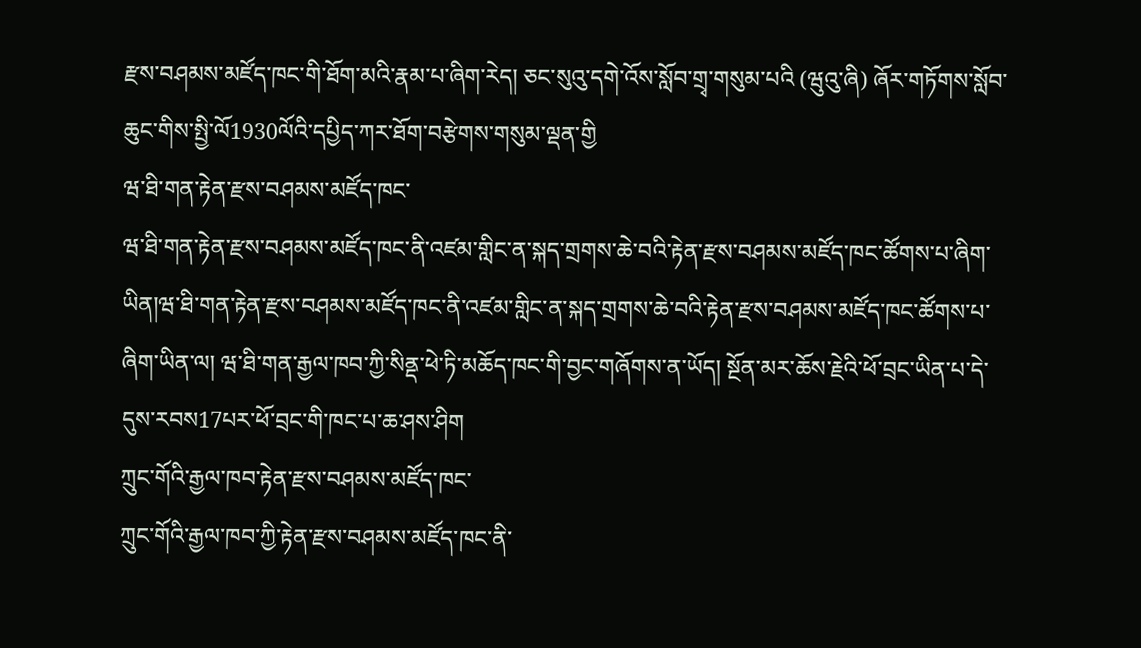རྫས་བཤམས་མཛོད་ཁང་གི་ཐོག་མའི་རྣམ་པ་ཞིག་རེད། ཅང་སུའུ་དགེ་འོས་སློབ་གྲྭ་གསུམ་པའི (ཝུའུ་ཞི) ཞོར་གཏོགས་སློབ་ཆུང་གིས་སྤྱི་ལོ1930ལོའི་དཔྱིད་ཀར་ཐོག་བརྩེགས་གསུམ་ལྡན་གྱི
ཝ་ཐི་གན་རྟེན་རྫས་བཤམས་མཛོད་ཁང་
ཝ་ཐི་གན་རྟེན་རྫས་བཤམས་མཛོད་ཁང་ནི་འཛམ་གླིང་ན་སྐད་གྲགས་ཆེ་བའི་རྟེན་རྫས་བཤམས་མཛོད་ཁང་ཚོགས་པ་ཞིག་ཡིན།ཝ་ཐི་གན་རྟེན་རྫས་བཤམས་མཛོད་ཁང་ནི་འཛམ་གླིང་ན་སྐད་གྲགས་ཆེ་བའི་རྟེན་རྫས་བཤམས་མཛོད་ཁང་ཚོགས་པ་ཞིག་ཡིན་ལ། ཝ་ཐི་གན་རྒྱལ་ཁབ་ཀྱི་སིནྡ་ཕེ་ཏི་མཆོད་ཁང་གི་བྱང་གཞོགས་ན་ཡོད། སྔོན་མར་ཆོས་རྗེའི་ཕོ་བྲང་ཡིན་པ་དེ་དུས་རབས17པར་ཕོ་བྲང་གི་ཁང་པ་ཆ་ཤས་ཤིག
ཀྲུང་གོའི་རྒྱལ་ཁབ་རྟེན་རྫས་བཤམས་མཛོད་ཁང་
ཀྲུང་གོའི་རྒྱལ་ཁབ་ཀྱི་རྟེན་རྫས་བཤམས་མཛོད་ཁང་ནི་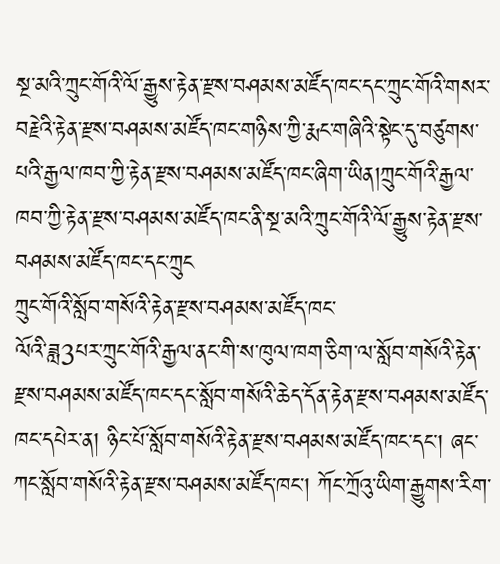སྔ་མའི་ཀྲུང་གོའི་ལོ་རྒྱུས་རྟེན་རྫས་བཤམས་མཛོད་ཁང་དང་ཀྲུང་གོའི་གསར་བརྗེའི་རྟེན་རྫས་བཤམས་མཛོད་ཁང་གཉིས་ཀྱི་རྨང་གཞིའི་སྟེང་དུ་བཙུགས་པའི་རྒྱལ་ཁབ་ཀྱི་རྟེན་རྫས་བཤམས་མཛོད་ཁང་ཞིག་ཡིན།ཀྲུང་གོའི་རྒྱལ་ཁབ་ཀྱི་རྟེན་རྫས་བཤམས་མཛོད་ཁང་ནི་སྔ་མའི་ཀྲུང་གོའི་ལོ་རྒྱུས་རྟེན་རྫས་བཤམས་མཛོད་ཁང་དང་ཀྲུང
ཀྲུང་གོའི་སློབ་གསོའི་རྟེན་རྫས་བཤམས་མཛོད་ཁང་
ལོའི་ཟླ3པར་ཀྲུང་གོའི་རྒྱལ་ནང་གི་ས་ཁུལ་ཁག་ཅིག་ལ་སློབ་གསོའི་རྟེན་རྫས་བཤམས་མཛོད་ཁང་དང་སློབ་གསོའི་ཆེད་དོན་རྟེན་རྫས་བཤམས་མཛོད་ཁང་དཔེར་ན། ཉིང་པོ་སློབ་གསོའི་རྟེན་རྫས་བཤམས་མཛོད་ཁང་དང་། ཞང་ཀང་སློབ་གསོའི་རྟེན་རྫས་བཤམས་མཛོད་ཁང་། ཀོང་ཀྲོའུ་ཡིག་རྒྱུགས་རིག་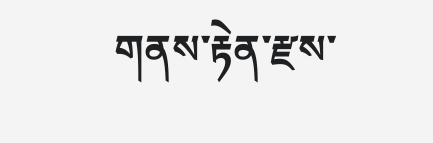གནས་རྟེན་རྫས་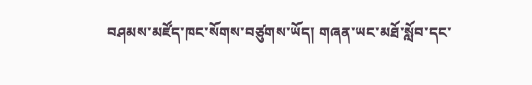བཤམས་མཛོད་ཁང་སོགས་བཙུགས་ཡོད། གཞན་ཡང་མཐོ་སློབ་དང་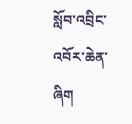སློབ་འབྲིང་འབོར་ཆེན་ཞིག